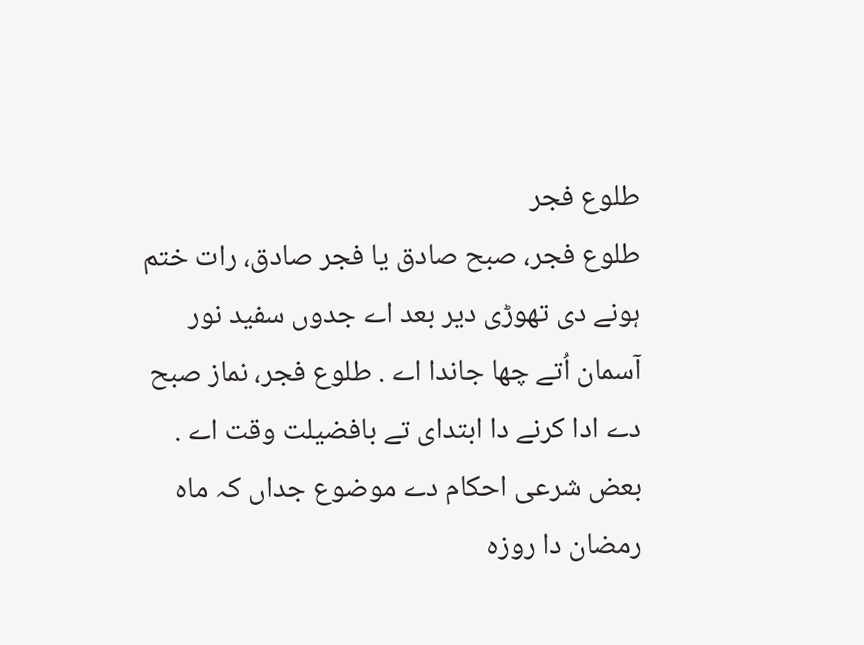طلوع فجر
طلوع فجر، صبح صادق یا فجر صادق، رات ختم ہونے دی تھوڑی دیر بعد اے جدوں سفید نور آسمان اُتے چھا جاندا اے . طلوع فجر، نماز صبح دے ادا کرنے دا ابتدای تے بافضیلت وقت اے . بعض شرعی احکام دے موضوع جداں کہ ماہ رمضان دا روزہ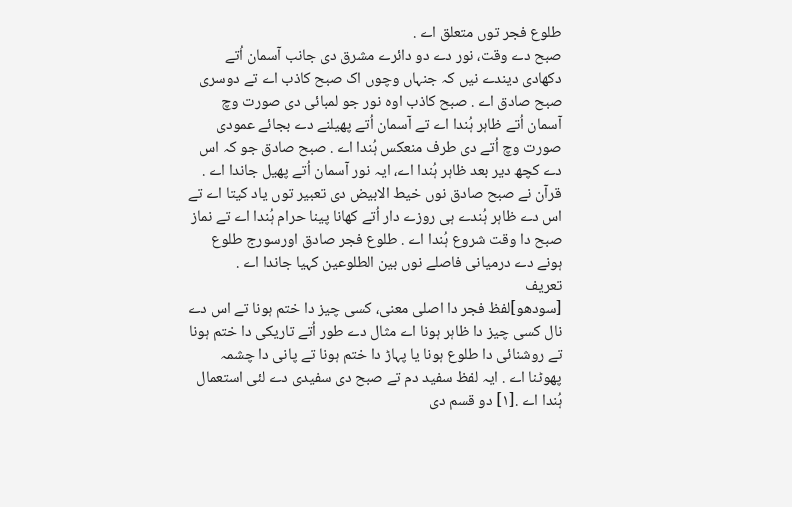طلوع فجر توں متعلق اے .
صبح دے وقت، نور دے دو دائرے مشرق دی جانب آسمان اُتے دکھادی دیندے نيں کہ جنہاں وچوں اک صبح کاذب اے تے دوسری صبح صادق اے . صبح کاذب اوہ نور جو لمبائی دی صورت وچ آسمان اُتے ظاہر ہُندا اے تے آسمان اُتے پھیلنے دے بجائے عمودی صورت وچ اُتے دی طرف منعکس ہُندا اے . صبح صادق جو کہ اس دے کچھ دیر بعد ظاہر ہُندا اے، ایہ نور آسمان اُتے پھیل جاندا اے .
قرآن نے صبح صادق نوں خیط الابیض دی تعبیر توں یاد کيتا اے تے اس دے ظاہر ہُندے ہی روزے دار اُتے کھانا پینا حرام ہُندا اے تے نماز صبح دا وقت شروع ہُندا اے . طلوع فجر صادق اورسورج طلوع ہونے دے درمیانی فاصلے نوں بین الطلوعین کہیا جاندا اے .
تعریف
[سودھو]لفظ فجر دا اصلی معنی، کسی چیز دا ختم ہونا تے اس دے نال کسی چیز دا ظاہر ہونا اے مثال دے طور اُتے تاریکی دا ختم ہونا تے روشنائی دا طلوع ہونا یا پہاڑ دا ختم ہونا تے پانی دا چشمہ پھوٹنا اے . ایہ لفظ سفید دم تے صبح دی سفیدی دے لئی استعمال ہُندا اے .[۱] دو قسم دی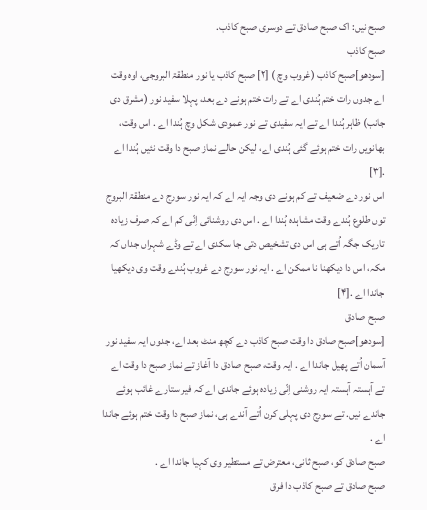صبح نيں: اک صبح صادق تے دوسری صبح کاذب.
صبح کاذب
[سودھو]صبح کاذب (غروب وچ ) [۲] صبح کاذب یا نور منطقۃ البروجی، اوہ وقت اے جدوں رات ختم ہُندی اے تے رات ختم ہونے دے بعد، پہلا سفید نور (مشرق دی جانب) ظاہر ہُندا اے تے ایہ سفیدی تے نور عمودی شکل وچ ہُندا اے . اس وقت، بھانويں رات ختم ہوئے گئی ہُندی اے، لیکن حالے نماز صبح دا وقت نئيں ہُندا اے .[۳]
اس نور دے ضعیف تے کم ہونے دی وجہ ایہ اے کہ ایہ نور سورج دے منطقۃ البروج توں طلوع ہُندے وقت مشاہدہ ہُندا اے . اس دی روشنائی اِنّی کم اے کہ صرف زیادہ تاریک جگہ اُتے ہی اس دی تشخیص دتی جا سکدی اے تے وڈے شہراں جداں کہ مکہ، اس دا دیکھنا نا ممکن اے . ایہ نور سورج دے غروب ہُندے وقت وی دیکھیا جاندا اے .[۴]
صبح صادق
[سودھو]صبح صادق دا وقت صبح کاذب دے کچھ منٹ بعد اے، جدوں ایہ سفید نور آسمان اُتے پھیل جاندا اے . ایہ وقت، صبح صادق دا آغاز تے نماز صبح دا وقت اے تے آہستہ آہستہ ایہ روشنی اِنّی زیادہ ہوئے جاندی اے کہ فیر ستارے غائب ہوئے جاندے نيں. تے سورج دی پہلی کرن اُتے آندے ہی، نماز صبح دا وقت ختم ہوئے جاندا اے .
صبح صادق کو، صبح ثانی، معترض تے مستطیر وی کہیا جاندا اے .
صبح صادق تے صبح کاذب دا فرق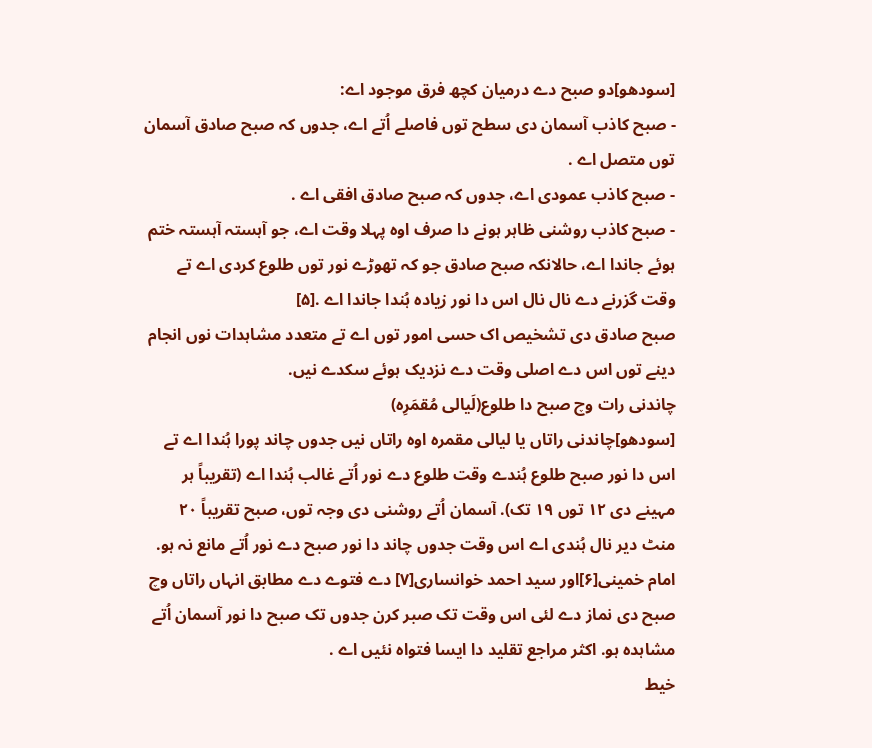[سودھو]دو صبح دے درمیان کچھ فرق موجود اے:
- صبح کاذب آسمان دی سطح توں فاصلے اُتے اے، جدوں کہ صبح صادق آسمان توں متصل اے .
- صبح کاذب عمودی اے، جدوں کہ صبح صادق افقی اے .
- صبح کاذب روشنی ظاہر ہونے دا صرف اوہ پہلا وقت اے، جو آہستہ آہستہ ختم ہوئے جاندا اے، حالانکہ صبح صادق جو کہ تھوڑے نور توں طلوع کردی اے تے وقت گزرنے دے نال نال اس دا نور زیادہ ہُندا جاندا اے .[۵]
صبح صادق دی تشخیص اک حسی امور توں اے تے متعدد مشاہدات نوں انجام دینے توں اس دے اصلی وقت دے نزدیک ہوئے سکدے نيں.
چاندنی رات وچ صبح دا طلوع(لَیالی مُقمَرِہ)
[سودھو]چاندنی راتاں یا لیالی مقمرہ اوہ راتاں نيں جدوں چاند پورا ہُندا اے تے اس دا نور صبح طلوع ہُندے وقت طلوع دے نور اُتے غالب ہُندا اے (تقریباً ہر مہینے دی ١٢ توں ١٩ تک). آسمان اُتے روشنی دی وجہ توں، صبح تقریباً ٢٠ منٹ دیر نال ہُندی اے اس وقت جدوں چاند دا نور صبح دے نور اُتے مانع نہ ہو. امام خمینی[۶]اور سید احمد خوانساری[۷] دے فتوے دے مطابق انہاں راتاں وچ صبح دی نماز دے لئی اس وقت تک صبر کرن جدوں تک صبح دا نور آسمان اُتے مشاہدہ ہو. اکثر مراجع تقلید دا ایسا فتواہ نئيں اے .
خیط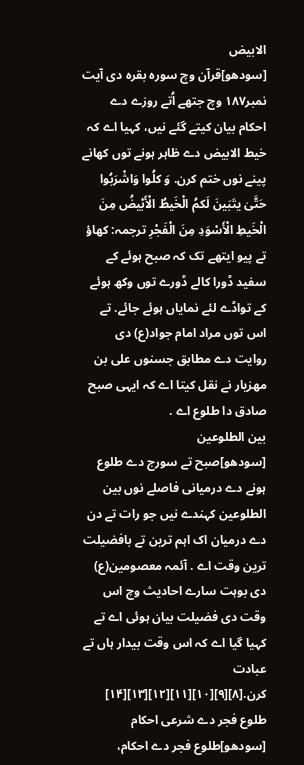الابیض
[سودھو]قرآن وچ سورہ بقرہ دی آیت نمبر١٨٧ وچ جتھے اُتے روزے دے احکام بیان کيتے گئے نيں، کہیا اے کہ خیط الابیض دے ظاہر ہونے توں کھانے پینے نوں ختم کرن. وَ کلُوا وَاشْرَبُوا حَتَّیٰ یتَبَینَ لَکمُ الْخَیطُ الْأَبْیضُ مِنَ الْخَیطِ الْأَسْوَدِ مِنَ الْفَجْرِ ترجمہ: کھاؤ تے پیو ایتھے تک کہ صبح ہوئے کے سفید ڈورا کالے ڈورے توں وکھ ہوئے کے تواڈے لئے نمایاں ہوئے جائے. تے اس توں مراد امام جواد(ع) دی روایت دے مطابق جسنوں علی بن مھزیار نے نقل کيتا اے کہ ایہی صبح صادق دا طلوع اے .
بین الطلوعین
[سودھو]صبح تے سورج دے طلوع ہونے دے درمیانی فاصلے نوں بین الطلوعین کہندے نيں جو رات تے دن دے درمیان اک اہم ترین تے بافضیلت ترین وقت اے . آئمہ معصومین(ع) دی بوہت سارے احادیث وچ اس وقت دی فضیلت بیان ہوئی اے تے کہیا گیا اے کہ اس وقت بیدار ہاں تے عبادت کرن.[۸][۹][۱۰][۱۱][۱۲][۱۳][۱۴]
طلوع فجر دے شرعی احکام
[سودھو]طلوع فجر دے احکام،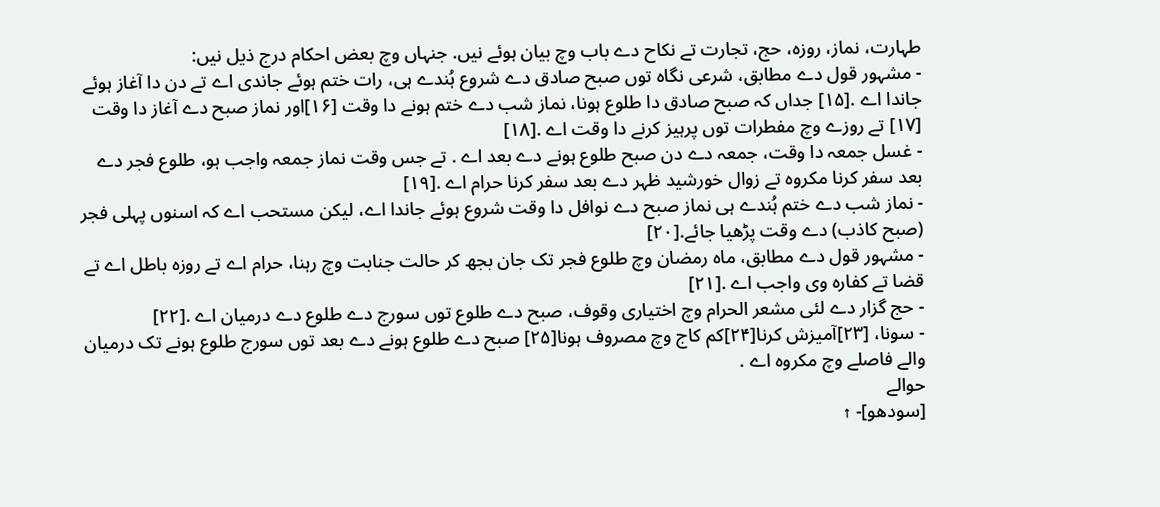طہارت، نماز، روزہ، حج، تجارت تے نکاح دے باب وچ بیان ہوئے نيں. جنہاں وچ بعض احکام درج ذیل نيں:
- مشہور قول دے مطابق، شرعی نگاہ توں صبح صادق دے شروع ہُندے ہی، رات ختم ہوئے جاندی اے تے دن دا آغاز ہوئے جاندا اے .[۱۵] جداں کہ صبح صادق دا طلوع ہونا، نماز شب دے ختم ہونے دا وقت [۱۶]اور نماز صبح دے آغاز دا وقت [۱۷] تے روزے وچ مفطرات توں پرہیز کرنے دا وقت اے .[۱۸]
- غسل جمعہ دا وقت، جمعہ دے دن صبح طلوع ہونے دے بعد اے . تے جس وقت نماز جمعہ واجب ہو، طلوع فجر دے بعد سفر کرنا مکروہ تے زوال خورشید ظہر دے بعد سفر کرنا حرام اے .[۱۹]
- نماز شب دے ختم ہُندے ہی نماز صبح دے نوافل دا وقت شروع ہوئے جاندا اے، لیکن مستحب اے کہ اسنوں پہلی فجر (صبح کاذب) دے وقت پڑھیا جائے.[۲۰]
- مشہور قول دے مطابق، ماہ رمضان وچ طلوع فجر تک جان بجھ کر حالت جنابت وچ رہنا، حرام اے تے روزہ باطل اے تے قضا تے کفارہ وی واجب اے .[۲۱]
- حج گزار دے لئی مشعر الحرام وچ اختیاری وقوف، صبح دے طلوع توں سورج دے طلوع دے درمیان اے .[۲۲]
- سونا، [۲۳]آمیزش کرنا[۲۴]کم کاج وچ مصروف ہونا[۲۵] صبح دے طلوع ہونے دے بعد توں سورج طلوع ہونے تک درمیان والے فاصلے وچ مکروہ اے .
حوالے
[سودھو]- ↑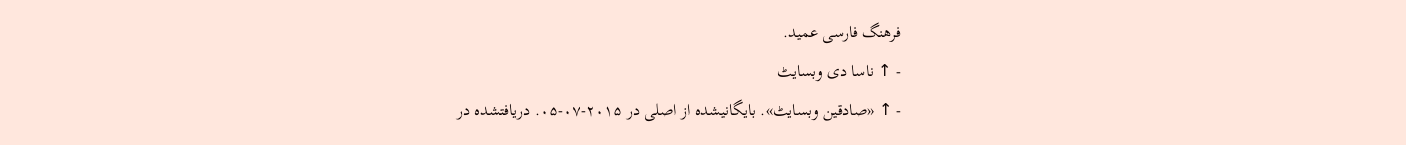فرهنگ فارسی عمید.
- ↑ ناسا دی وبسایٹ
- ↑ «صادقین وبسایٹ». بایگانیشده از اصلی در ۲۰۱۵-۰۷-۰۵. دریافتشده در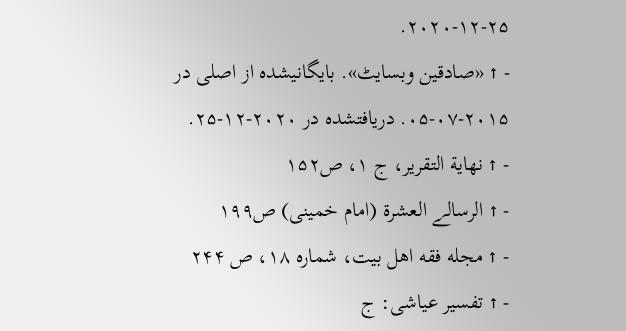۲۰۲۰-۱۲-۲۵.
- ↑ «صادقین وبسایٹ». بایگانیشده از اصلی در ۲۰۱۵-۰۷-۰۵. دریافتشده در ۲۰۲۰-۱۲-۲۵.
- ↑ نهایة التقریر، ج ۱، ص۱۵۲
- ↑ الرسالے العشرة (امام خمینی) ص۱۹۹
- ↑ مجله فقه اهل بیت، شماره ۱۸، ص ۲۴۴
- ↑ تفسیر عیاشی: ج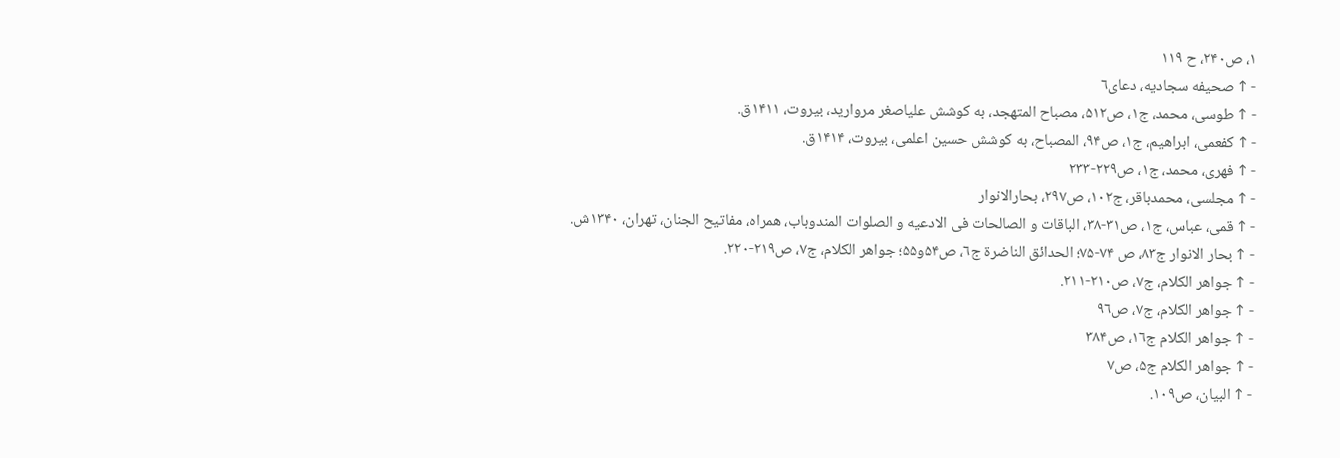۱، ص۲۴۰، ح ۱۱۹
- ↑ صحیفه سجادیه، دعای٦
- ↑ طوسی، محمد، ج۱، ص۵۱۲، مصباح المتهجد، به کوشش علیاصغر مروارید، بیروت، ۱۴۱۱ق.
- ↑ کفعمی، ابراهیم، ج۱، ص۹۴، المصباح، به کوشش حسین اعلمی، بیروت، ۱۴۱۴ق.
- ↑ فهری، محمد، ج۱، ص۲۲۹-۲۳۳
- ↑ مجلسی، محمدباقر، ج۱۰۲، ص۲۹٧، بحارالانوار
- ↑ قمی، عباس، ج۱، ص۳۱-۳۸، الباقات و الصالحات فی الادعیه و الصلوات المندوباب، همراه، مفاتیح الجنان، تهران، ۱۳۴۰ش.
- ↑ بحار الانوار ج۸۳، ص ٧۴-٧۵؛ الحدائق الناضرة ج٦، ص۵۴و۵۵؛ جواهر الکلام، ج٧، ص۲۱۹-۲۲۰.
- ↑ جواهر الکلام، ج٧، ص۲۱۰-۲۱۱.
- ↑ جواهر الکلام، ج٧، ص۹٦
- ↑ جواهر الکلام ج۱٦، ص۳۸۴
- ↑ جواهر الکلام ج۵، ص٧
- ↑ البیان، ص۱۰۹.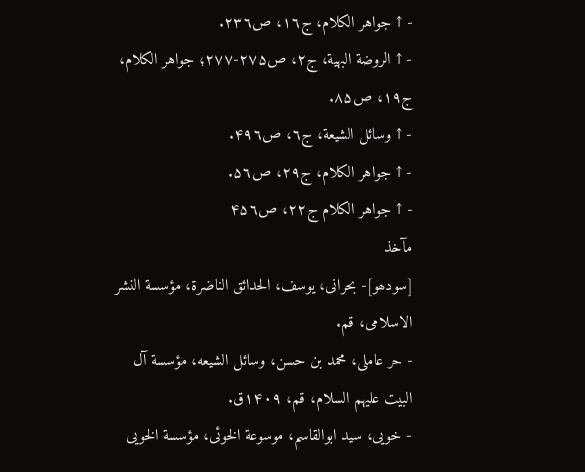- ↑ جواهر الکلام، ج۱٦، ص۲۳٦.
- ↑ الروضة البهیة، ج۲، ص۲٧۵-۲٧٧؛ جواهر الکلام، ج۱۹، ص۸۵.
- ↑ وسائل الشیعة، ج٦، ص۴۹٦.
- ↑ جواهر الکلام، ج۲۹، ص۵٦.
- ↑ جواهر الکلام ج۲۲، ص۴۵٦
مآخذ
[سودھو]- بحرانی، یوسف، الحدائق الناضرة، مؤسسة النشر الاسلامی، قم.
- حر عاملی، محمد بن حسن، وسائل الشیعه، مؤسسة آل البیت علیهم السلام، قم، ۱۴۰۹ق.
- خویی، سید ابوالقاسم، موسوعة الخوئی، مؤسسة الخویی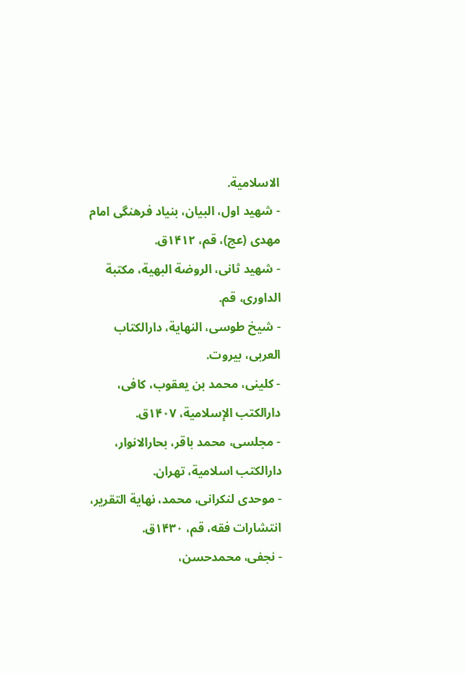الاسلامیة.
- شهید اول، البیان، بنیاد فرهنگی امام مهدی (عج)، قم، ۱۴۱۲ق.
- شهید ثانی، الروضة البهیة، مکتبة الداوری، قم.
- شیخ طوسی، النهایة، دارالکتاب العربی، بیروت.
- کلینی، محمد بن یعقوب، کافی، دارالکتب الإسلامیة، ۱۴۰٧ق.
- مجلسی، محمد باقر، بحارالانوار، دارالکتب اسلامیة، تهران.
- موحدی لنکرانی، محمد، نهایة التقریر، انتشارات فقه، قم، ۱۴۳۰ق.
- نجفی، محمدحسن،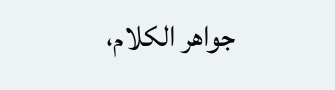جواهر الکلام،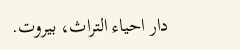دار احیاء التراث، بیروت.